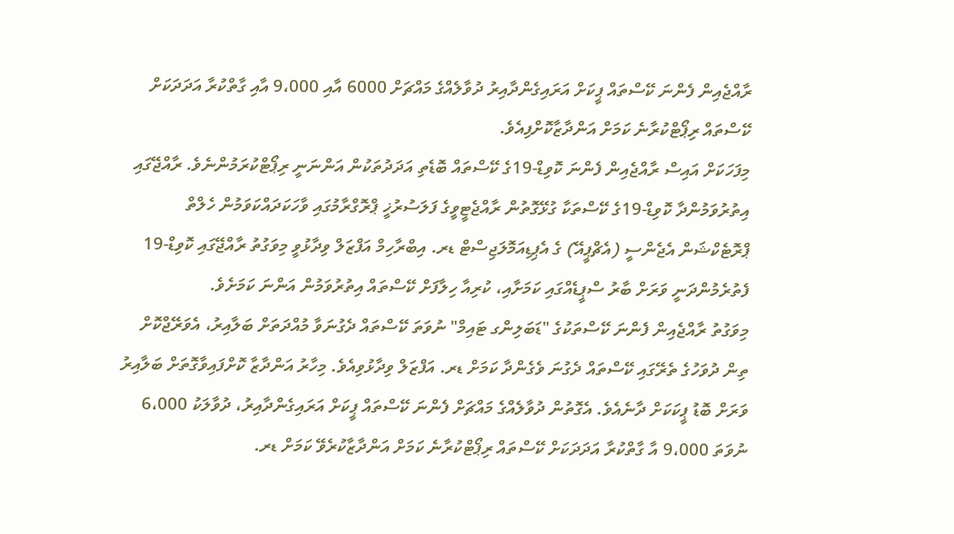ރާއްޖެއިން ފެންނަ ކޭސްތައް ޕީކަށް އަރައިގެންދާއިރު ދުވާލެއްގެ މައްޗަށް 6000 އާއި 9،000 އާއި ގާތްކުރާ އަދަދަކަށް ކޭސްތައް ރިޕޯޓްކުރާނެ ކަމަށް އަންދާޒާކޮށްފިއެވެ.
މިފަހަކަށް އައިސް ރާއްޖެއިން ފެންނަ ކޮވިޑް-19ގެ ކޭސްތައް ބޮޑެތި އަދަދުތަކުން އަންނަނީ ރިޕޯޓްކުރަމުންނެވެ. ރާއްޖޭގައި އިތުރުވަމުންދާ ކޮވިޑް-19ގެ ކޭސްތަކާ ގުޅޭގޮތުން ރާއްޖެޓީވީގެ ފަލަސުރުޚީ ޕްރޮގްރާމުގައި ވާހަކަދައްކަވަމުން ހެލްތް ޕްރޮޓެކްޝަން އެޖެންސީ (އެޗްޕީއޭ) ގެ އެޕިޑިއަމޮލަޖިސްޓް ޑރ. އިބްރާހިމް އަފްޒަލް ވިދާޅުވީ މިވަގުތު ރާއްޖޭގައި ކޮވިޑް-19 ފެތުރެމުންދަނީ ވަރަށް ބާރު ސްޕީޑެއްގައި ކަމަށާއި، ކުރިއާ ހިލާފަށް ކޭސްތައް އިތުރުވަމުން އަންނަ ކަމަށެވެ.
މިވަގުތު ރާއްޖެއިން ފެންނަ ކޭސްތަކުގެ "ޑަބަލިންގ ޓައިމް" ނުވަތަ ކޭސްތައް ދެގުނަވާ މުއްދަތަށް ބަލާއިރު، އެވަރޭޖްކޮށް ތިން ދުވަހުގެ ތެރޭގައި ކޭސްތައް ދެގުނަ ވެގެންދާ ކަމަށް ޑރ. އަފްޒަލް ވިދާޅުވިއެވެ. މިހާރު އަންދާޒާ ކޮށްފައިވާގޮތަށް ބަލާއިރު ވަރަށް ބޮޑު ޕީކަކަށް ދާނެއެވެ. އެގޮތުން ދުވާލެއްގެ މައްޗަށް ފެންނަ ކޭސްތައް ޕީކަށް އަރައިގެންދާއިރު، ދުވާލަކު 6،000 ނުވަތަ 9،000 އާ ގާތްކުރާ އަދަދަކަށް ކޭސްތައް ރިޕޯޓްކުރާނެ ކަމަށް އަންދާޒާކުރެވޭ ކަމަށް ޑރ.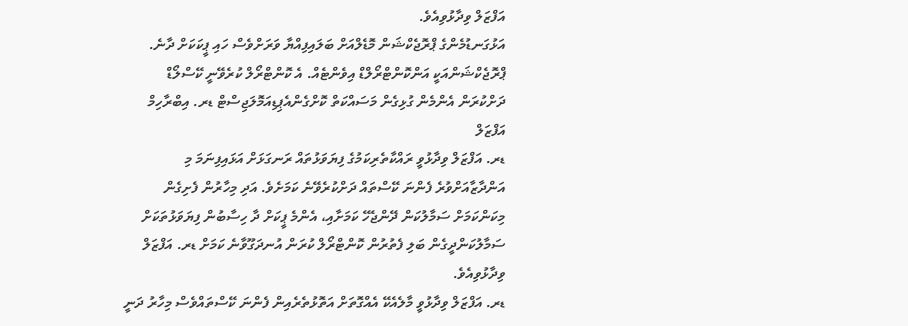އަފްޒަލް ވިދާޅުވިއެވެ.
އަޅުގަނޑުމެންގެ ޕްރޮޖެކްޝަން މޮޑެލްއަށް ބަލައިފިއްޔާ ވަރަށްވެސް ހައި ޕީކަކަށް ދާނެ. ޕްރޮޖެކްޝަންއަކީ އަންކޮންޓްރޯލްޑް އިވެންޓެއް. އެ ކޮންޓްރޯލް ކުރެވޭނީ ކޭސްލޯޑް ދަށްކުރަން އެންމެން ގުޅިގެން މަސައްކަތް ކޮށްގެންއެޕިޑިއަމޮލަޖިސްޓް ޑރ. އިބްރާހިމް އަފްޒަލް
ޑރ. އަފްޒަލް ވިދާޅުވީ ރައްކާތެރިކަމުގެ ފިޔަވަޅުތައް ރަނގަޅަށް އަޅައިފިނަމަ މި އަންދާޒާއަށްވުރެ ފެންނަ ކޭސްތައް ދަށްކުރެވޭނެ ކަމަށެވެ. އަދި މިހާރުން ފެށިގެން މިކަންކަމަށް ސަމާލުކަން ދޭންޖެހޭ ކަމަށާއި، އެންމެ ޕީކަށް ދާ ހިސާބުން ފިޔަވަޅުތަކަށް ސަމާލުކަންދީގެން ބަލި ފެތުރުން ކޮންޓްރޯލް ކުރަން އުނދަގޫވާނެ ކަމަށް ޑރ. އަފްޒަލް ވިދާޅުވިއެވެ.
ޑރ. އަފްޒަލް ވިދާޅުވީ މާލެއެކޭ އެއްގޮތަށް އަތޮޅުތެރެއިން ފެންނަ ކޭސްތައްވެސް މިހާރު ދަނީ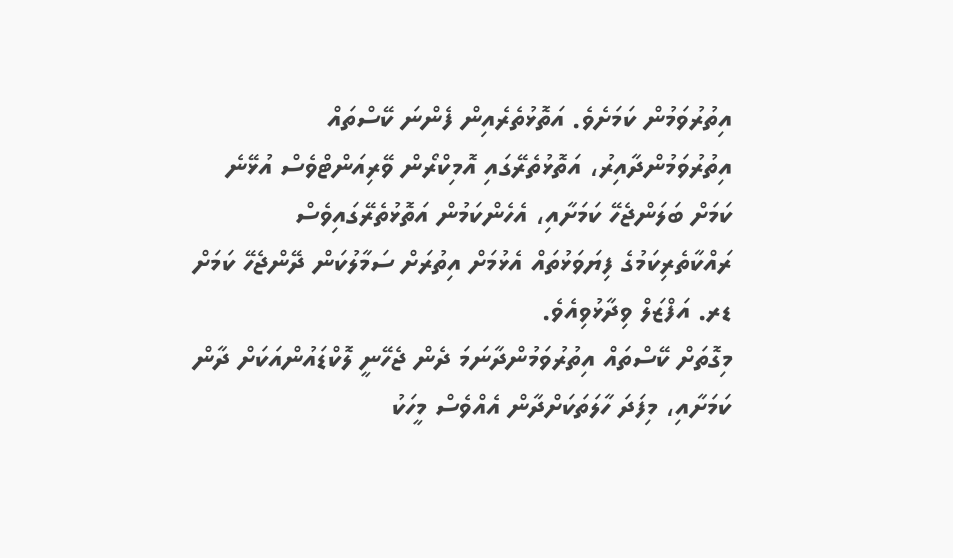އިތުރުވަމުން ކަމަށެވެ. އަތޮޅުތެރެއިން ފެންނަ ކޭސްތައް އިތުރުވަމުންދާއިރު، އަތޮޅުތެރޭގައި އޮމިކްރޯން ވޭރިއަންޓްވެސް އުޅޭނެ ކަމަށް ބަލަންޖެހޭ ކަމަށާއި، އެހެންކަމުން އަތޮޅުތެރޭގައިވެސް ރައްކާތެރިކަމުގެ ފިޔަވަޅުތައް އެޅުމަށް އިތުރަށް ސަމާލުކަން ދޭންޖެހޭ ކަމަށް ޑރ. އަފްޒަލް ވިދާޅުވިއެވެ.
މިގޮތަށް ކޭސްތައް އިތުރުވަމުންދާނަމަ ދެން ޖެހޭނީ ލޮކްޑައުންއަކަށް ދާން ކަމަށާއި، މިފަދަ ހާލަތަކަށްދާން އެއްވެސް މީހަކު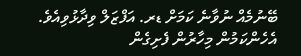ބޭނުމެއް ނުވާނެ ކަމަށް ޑރ. އަފްޒަލް ވިދާޅުވިއެވެ. އެހެންކަމުން މިހާރުން ފެށިގެން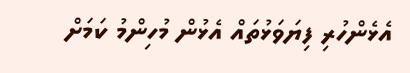އެޅެންހުރި ފިޔަވަޅުތައް އެޅުން މުހިންމު ކަމަށް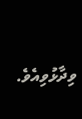ވިދާޅުވިއެވެ.